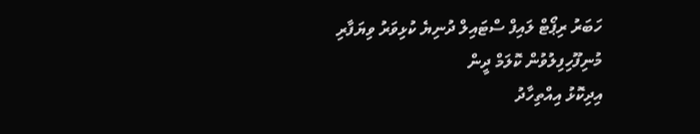ހަބަރު ރިޕޯޓް ލައިފް ސްޓައިލް ދުނިޔެ ކުޅިވަރު ވިޔަފާރި މުނިފޫހިފިލުވުން ކޮލަމް ދީން
އިދިކޮޅު އިއްތިހާދު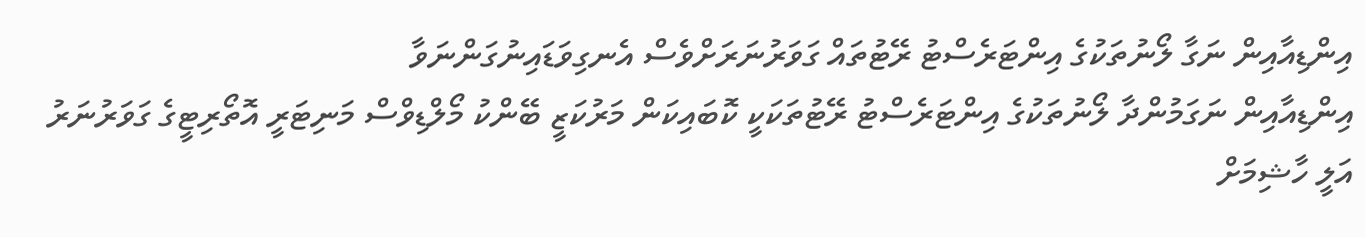އިންޑިއާއިން ނަގާ ލޯނުތަކުގެ އިންޓަރެސްޓު ރޭޓުތައް ގަވަރުނަރަށްވެސް އެނގިވަޑައިނުގަންނަވާ
އިންޑިއާއިން ނަގަމުންދާ ލޯނުތަކުގެ އިންޓަރެސްޓު ރޭޓުތަކަކީ ކޮބައިކަން މަރުކަޒީ ބޭންކު މޯލްޑިވްސް މަނިޓަރީ އޮތޯރިޓީގެ ގަވަރުނަރު އަލީ ހާޝިމަށް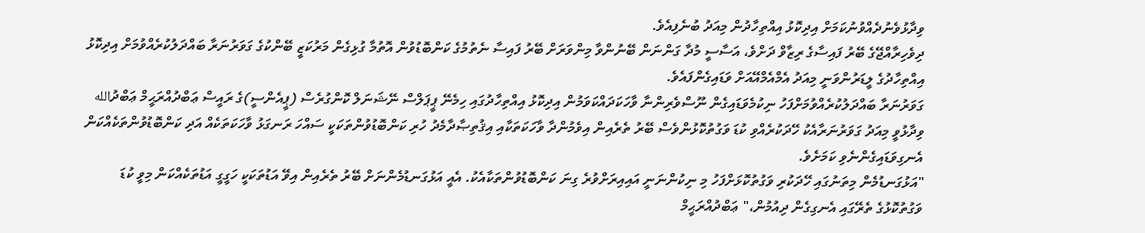ވިދާޅުވެނުދެއްވުނުކަމަށް އިދިކޮޅު އިއްތިހާދުން މިއަދު ބުނެފިއެވެ.
ދިވެހިރާއްޖޭގެ ބޭރު ފައިސާގެ ރިޒާވް ދަށްވެ، އަސާސީ މުދާ ގަންނަން ބޭނުންވާ މިންވަރަށް ބޭރު ފައިސާ ނެތުމުގެ ކަންބޮޑުވުން އޮތުމާ ގުޅިގެން މަރުކަޒީ ބޭންކުގެ ގަވަރުނަރާ ބައްދަލުކުރެއްވުމަށް އިދިކޮޅު އިއްތިހާދުގެ ލީޑަރުންވަނީ މިއަދު އެމްއެމްއޭއަށް ވަޑައިގެންފައެވެ.
ގަވަރުނަރާ ބައްދަލުކުރެއްވުމަށްފަހު ނިކުމެވަޑައިގެން ނޫސްވެރިންނާ ވާހަކަދައްކަވަމުން އިދިކޮޅު އިއްތިހާދުގައި ހިމެނޭ ޕީޕަލްސް ނޭޝަނަލް ކޮންގުރެސް (ޕީއެންސީ)ގެ ރައީސް ޢަބްދުއްރަޙީމް ޢަބްދުالله ވިދާޅުވީ މިއަދު ގަވަރުނަރާއެކު ހޭދަކުރެއްވި ކުޑަ ވަގުތުކޮޅުންވެސް ބޭރު ތެރެއިން އިވެމުންދާ ވާހަކަތަކާއި އިޤުތިޞާދާމެދު ހުރި ކަންބޮޑުވުންތަކަކީ ސައްހަ ރަނގަޅު ވާހަކަތަކެއް އަދި ކަންބޮޑުވުންތަކެއްކަން އެނގިވަޑައިގެންނެވި ކަމަށެވެ.
"އަޅުގަނޑުމެން މިތަނުގައި ހޭދަކުރި ވަގުތުކޮޅަށްފަހު މި ނިކުންނަނީ އައިއިރަށްވުރެ ގިނަ ކަންބޮޑުވުންތަކާއެކު. އެއީ އަޅުގަނޑުމެންނަށް ބޭރު ތެރެއިން އިވޭ އަޑުތަކަކީ ހަގީގީ އަޑުތަކެއްކަން މިވީ ކުޑަ ވަގުތުކޮޅުގެ ތެރޭގައި އެނގިގެން ދިއުމުން،" ޢަބްދުއްރަޙީމް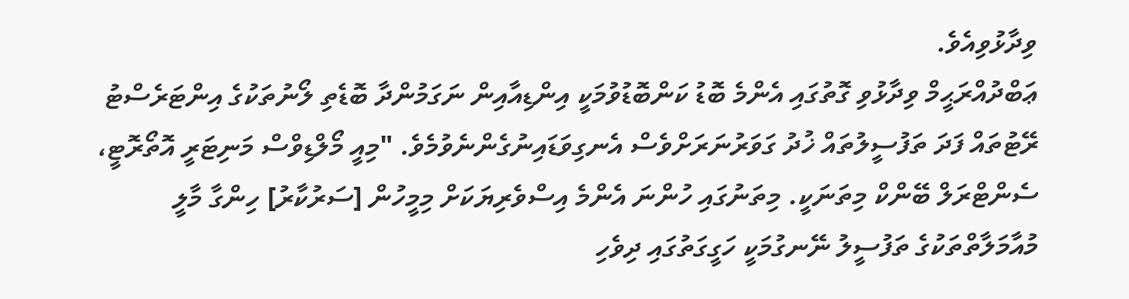ވިދާޅުވިއެވެ.
ޢަބްދުއްރަޙީމް ވިދާޅުވި ގޮތުގައި އެންމެ ބޮޑު ކަންބޮޑުވުމަކީ އިންޑިއާއިން ނަގަމުންދާ ބޮޑެތި ލޯނުތަކުގެ އިންޓަރެސްޓު ރޭޓުތައް ފަދަ ތަފުސީލުތައް ޚުދު ގަވަރުނަރަށްވެސް އެނގިވަޑައިނުގެންނެވުމެވެ. "މިއީ މޯލްޑިވްސް މަނިޓަރީ އޮތޯރޮޓީ، ސެންޓްރަލް ބޭންކް މިތަނަކީ. މިތަނުގައި ހުންނަ އެންމެ އިސްވެރިޔަކަށް މިމީހުން [ސަރުކާރު] ހިންގާ މާލީ މުއާމަލާތްތަކުގެ ތަފުސީލު ނޭނގުމަކީ ހަގީގަތުގައި ދިވެހި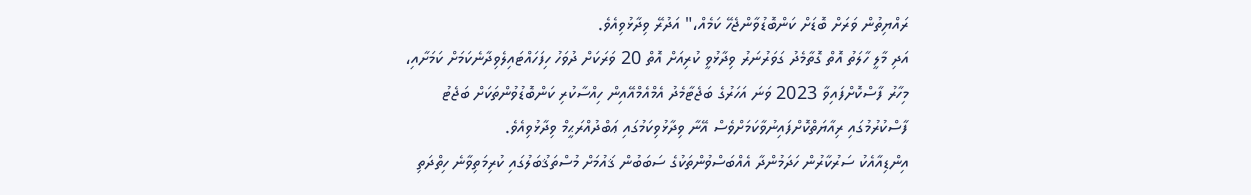ރައްޔިތުން ވަރަށް ބޮޑަށް ކަންބޮޑުވާންޖެހޭ ކަމެއް،" އަދުރޭ ވިދާޅުވިއެވެ.
އަދި މާލީ ހާލަތު އޮތް ގޮތާމެދު ގަވަރުނަރު ވިދާޅުވީ ކުރިއަށް އޮތް 20 ވަރަކަށް ދުވަހު ހިފަހައްޓައިލެވިދާނެކަމަށް ކަމަށާއި، މިހާރު ފާސްކޮށްފައިވާ 2023 ވަނަ އަހަރުގެ ބަޖެޓާމެދު އެމްއެމްއޭއިން ހިއްސާކުރި ކަންބޮޑުވުންތަކަށް ބަޖެޓު ފާސްކުރުމުގައި ރިއާޔަތްކޮށްފައިނުވާކަމަށްވެސް އޭނާ ވިދާޅުވިކަމުގައި ޢަބްދުއްރަޙީމް ވިދާޅުވިއެވެ.
އިންޑިއާއެކު ސަރުކާރުން ހަދަމުންދާ އެއްބަސްވުންތަކުގެ ސަބަބުން ޤައުމަށް މުސްތަޤުބަލުގައި ކުރިމަތިވާނެ ހިތްދަތި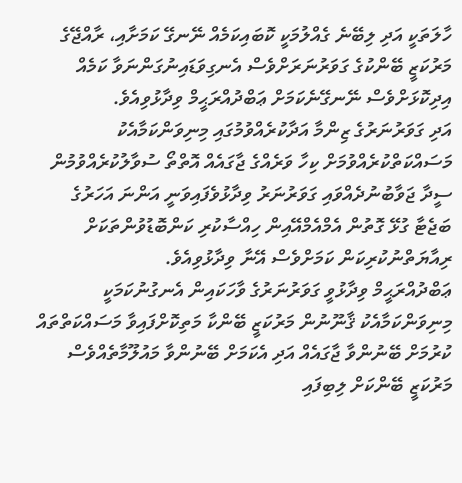ހާލަތަކީ އަދި ލިބޭނެ ގެއްލުމަކީ ކޮބައިކަމެއް ނޭނގޭ ކަމަށާއި، ރާއްޖޭގެ މަރުކަޒީ ބޭންކުގެ ގަވަރުނަރަށްވެސް އެނގިވަޑައިނުގަންނަވާ ކަމެއް އިދިކޮޅަށްވެސް ނޭނގޭނެކަމަށް ޢަބްދުއްރަޙީމް ވިދާޅުވިއެވެ.
އަދި ގަވަރުނަރުގެ ޒިންމާ އަދާކުރެއްވުމުގައި މިނިވަންކަމާއެކު މަސައްކަތްކުރެއްވުމަށް ކިހާ ވަރެއްގެ ޖާގައެއް އޮތްތޯ ސުވާލުކުރެއްވުމުން ސީދާ ޖަވާބުނުދެއްވައި ގަވަރުނަރު ވިދާޅުވެފައިވަނީ އަންނަ އަހަރުގެ ބަޖެޓާ ގުޅޭ ގޮތުން އެމްއެމްއޭއިން ހިއްސާކުރި ކަންބޮޑުވުންތަކަށް ރިއާޔަތްނުކުރިކަން ކަމަށްވެސް އޭނާ ވިދާޅުވިއެވެ.
ޢަބްދުއްރަޙީމް ވިދާޅުވީ ގަވަރުނަރުގެ ވާހަކައިން އެނގުނުކަމަކީ މިނިވަންކަމާއެކު ޤާނޫނުން މަރުކަޒީ ބޭންކާ މަތިކޮށްފައިވާ މަސައްކަތްތައް ކުރުމަށް ބޭނުންވާ ޖާގައެއް އަދި އެކަމަށް ބޭނުންވާ މައުލޫމާތެއްވެސް މަރުކަޒީ ބޭންކަށް ލިބިފައި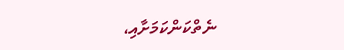ނެތްކަންކަމަށާއި،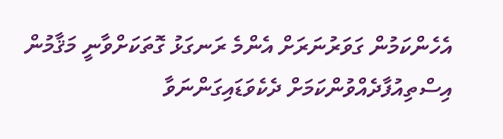އެހެންކަމުން ގަވަރުނަރަށް އެންމެ ރަނގަޅު ގޮތަކަށްވާނީ މަޤާމުން އިސްތިއުފާދެއްވުންކަމަށް ދެކެވަޑައިގަންނަވާ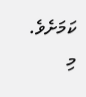ކަމަށެވެ.
މި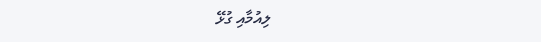ލިއުމާއި ގުޅޭ